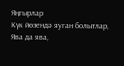Яңгырлар
Күк йөзендә яуган болытлар,
Ява да ява,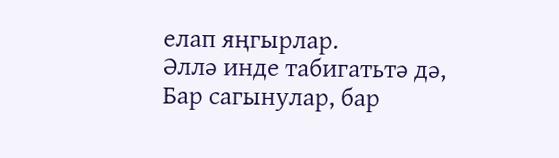елап яңгырлар.
Әллә инде табигатьтә дә,
Бар сагынулар, бар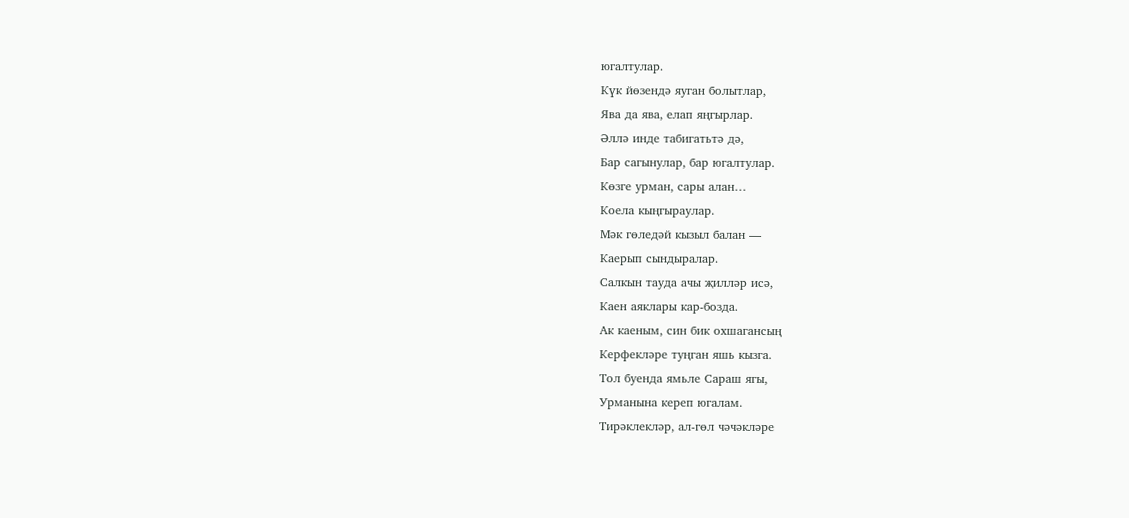югалтулар.
Күк йөзендә яуган болытлар,
Ява да ява, елап яңгырлар.
Әллә инде табигатьтә дә,
Бар сагынулар, бар югалтулар.
Көзге урман, сары алан…
Коела кыңгыраулар.
Мәк гөледәй кызыл балан —
Каерып сындыралар.
Салкын тауда ачы җилләр исә,
Каен аяклары кар-бозда.
Ак каеным, син бик охшагансың
Керфекләре туңган яшь кызга.
Тол буенда ямьле Сараш ягы,
Урманына кереп югалам.
Тирәклекләр, ал-гөл чәчәкләре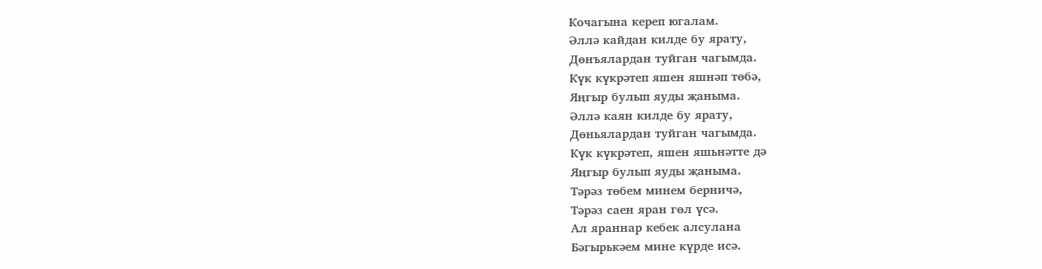Кочагына кереп югалам.
Әллә кайдан килде бу ярату,
Дөнъялардан туйган чагымда.
Күк күкрәтеп яшен яшнәп төбә,
Яңгыр булып яуды җаныма.
Әллә каян килде бу ярату,
Дөньялардан туйган чагымда.
Күк күкрәтеп, яшен яшьнәтте дә
Яңгыр булып яуды җаныма.
Тәрәз төбем минем берничә,
Тәрәз саен яран гөл үсә.
Ал яраннар кебек алсулана
Бәгырькәем мине күрде исә.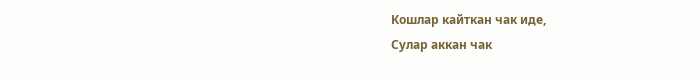Кошлар кайткан чак иде,
Сулар аккан чак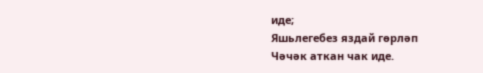иде;
Яшьлегебез яздай гөрләп
Чәчәк аткан чак иде.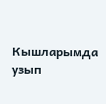Кышларымда узып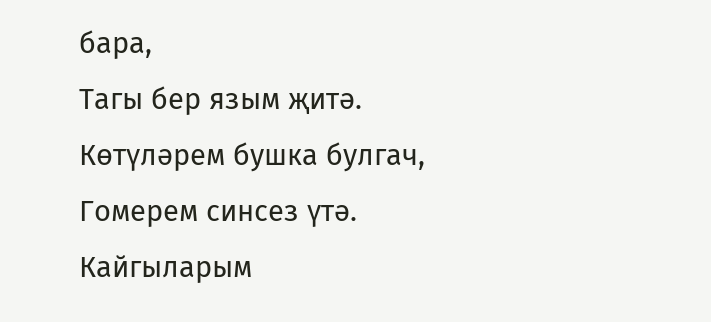бара,
Тагы бер язым җитә.
Көтүләрем бушка булгач,
Гомерем синсез үтә.
Кайгыларым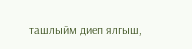ташлыйм диеп ялгыш,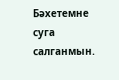Бәхетемне суга салганмын.